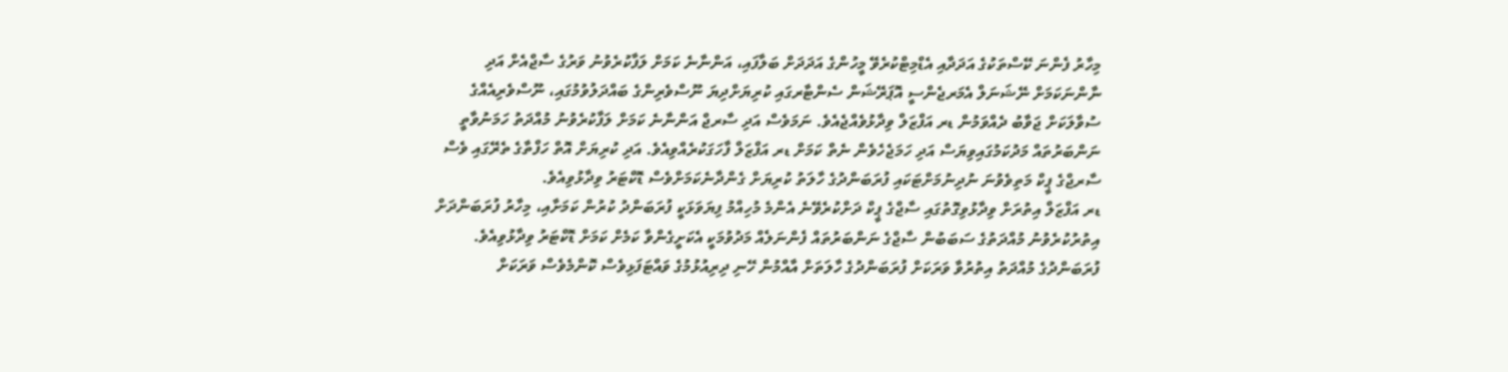މިހާރު ފެންނަ ކޭސްތަކުގެ އަދަދާއި އެޑްމިޓްކުރެވޭ މީހުންގެ އަދަދަށް ބަލާފައި، އަންނާނެ ކަމަށް ލަފާކުރެވުނު ވަރުގެ ސާޖްއެށް އަދި ނާންނަކަމަށް ނޭޝަނަލް އެމަރޖެންސީ އޮޕަރޭޝަން ސެންޓާރގައި ކުރިޔަށްދިޔަ ނޫސްވެރިންގެ ބައްދަލުވުމުގައި، ނޫސްވެރިއެއްގެ ސުވާލަކަށް ޖަވާބު ދެއްވަމުން ޑރ އަފްޒަލް ވިދާޅުވެއްޖެއެވެ. ނަމަވެސް އަދި ސާރޖް އަންނާނެ ކަމަށް ލަފާކުރެވުނު މުއްދަތު ހަމަނުވާތީ ނަންބަރުތައް މަދުކަމުގައިވިޔަސް އަދި ހަމަޖެހެވެން ނެތް ކަމަށް ޑރ އަފްޒަލް ފާހަގަކުރެއްވިއެވެ. އަދި ކުރިޔަށް އޮތް ހަފްތާގެ ތެރޭގައި ވެސް ސާރޖްގެ ޕީކް މަތިވެވުނަ ނުދިނުމަށްޓަކައި ފުރަބަންދުގެ ހާލަތު ކުރިޔަށް ގެންދާނެކަމަށްވެސް ޑޮކްޓަރު ވިދާޅުވިއެވެ.
ޑރ އަފްޒަލް އިތުރަށް ވިދާޅުވިގޮތުގައި ސާޖްގެ ޕީކް ދަށްކުރެވޭނެ އެންމެ މުހިއްމު ފިޔަވަޅަކީ ފުރަބަންދު ކުރުން ކަމަށާއި، މިހާރު ފުރަބަންދަށް އިތުރުކުރެވުނު މުއްދަތުގެ ސަބަބުން ސާޖްގެ ނަންބަރުތައް ފެންނަލެއް މަދުވުމަކީ އެކަށީގެންވާ ކަމެށް ކަމަށް ޑޮކްޓަރު ވިދާޅުވިއެވެ. ފުރަބަންދުގެ މުއްދަތު އިތުރުވާ ވަރަކަށް ފުރަބަންދުގެ ހާލަތަށް އާއްމުން ހޭނި ދިރިއުޅުމުގެ ވައްޓަފަޅިވެސް ކޮންމެވެސް ވަރަކަށް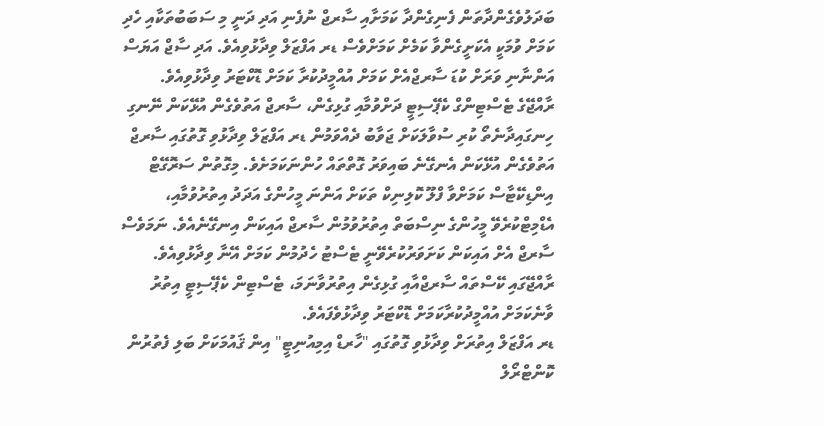ބަދަލުވެގެންދާތަން ފެނިގެންދާ ކަމަށާއި ސާރޖް ނުފެނި އަދި ދަނީ މި ސަބަބުތަކާއި ހެދި ކަމަށް ވުމަކީ އެކަށީގެންވާ ކަމެށް ކަމަށްވެސް ޑރ އަފްޒަލް ވިދާޅުވިއެވެ. އަދި ސާޖް އަޔަސް އަންނާނި ވަރަށް ކުޑަ ސާރޖްއެށް ކަމަށް އުއްމީދުކުރާ ކަމަށް ޑޮކްޓަރު ވިދާޅުވިއެވެ.
ރާއްޖޭގެ ޓެސްޓިންގް ކެޕޭސިޓީ ދަށްވުމާއި ގުޅިގެން، ސާރޖް އަތުވެގެން އުޅޭކަން ނޭނގި ހިނގައިދާނެތޯ ކުރި ސުވާލަކަށް ޖަވާބު ދެއްވަމުން ޑރ އަފްޒަލް ވިދާޅުވި ގޮތުގައި ސާރޖް އަތުވެގެން އުޅޭކަން އެނގޭނެ ބައިވަރު ގޮތްތައް ހުންނަކަމަށެވެ. މިގޮތުން ސަރޮގޭޓް އިންޑިކޭޓާސް ކަމަށްވާ ފްލޫ ކޮލިނިކް ތަކަށް އަންނަ މީހުންގެ އަދަދު އިތުރުވުމާއި، އެޑްމިޓްކުރެވޭ މީހުންގެ ނިސްބަތް އިތުރުވުމުން ސާރޖް އައިކަން އިނގޭނެއެވެ. ނަމަވެސް ސާރޖް އެށް އައިކަން ކަށަވަރުކުރެވޭނީ ޓެސްޓު ހެދުމުން ކަމަށް އޭނާ ވިދާޅުވިއެވެ. ރާއްޖޭގައި ކޭސްތައް ސާރޖްއާއި ގުޅިގެން އިތުރުވާނަމަ، ޓެސްޓިން ކެޕޭސިޓީ އިތުރު ވާނެކަމަށް އުއްމީދުކުރާކަމަށް ޑޮކްޓަރު ވިދާޅުވެފައެވެ.
ޑރ އަފްޒަލް އިތުރަށް ވިދާޅުވި ގޮތުގައި "ހާރޑް އިމިއުނިޓީ" އިން ޤައުމަކަށް ބަލި ފެތުރުން ކޮންޓްރޯލް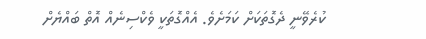ކުރެވޭނީ ދެގޮތަކަށް ކަމަށެވެ. އެއްގޮތަކީ ވެކްސިނެއް އޮތް ބައްޔެށް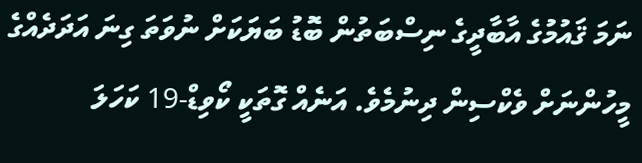ނަމަ ޤައުމުގެ އާބާދީގެ ނިސްބަތުން ބޮޑު ބަޔަކަށް ނުވަތަ ގިނަ އަދަދެއްގެ މީހުންނަށް ވެކްސިން ދިނުމެވެ. އަނެއް ގޮތަކީ ކޯވިޑް-19 ކަހަލަ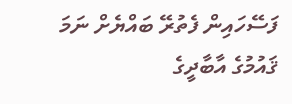ފަސޭހައިން ފެތުރޭ ބައްޔެށް ނަމަ ޤައުމުގެ އާބާދީގެ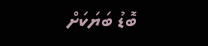ބޮޑު ބަޔަކަށް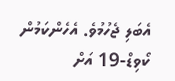އެބަލި ޖެހުމުވެ. އެހެންކަމުން ކޯވިޑް-19 އަށް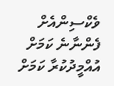ވެކްސިންއެށް ފެންނާނެ ކަމަށް އުއްމީދުކުރާ ކަމަށް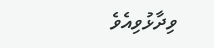ވިދާޅުވިއެވެ